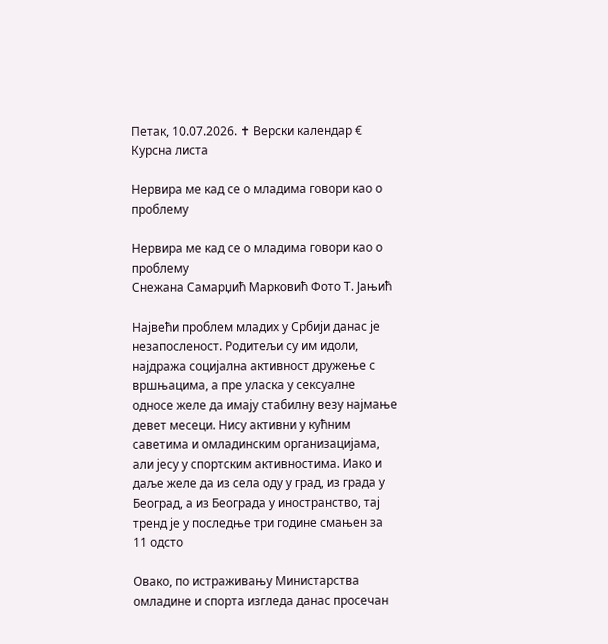Петак, 10.07.2026. ✝ Верски календар € Курсна листа

Нервира ме кад се о младима говори као о проблему

Нервира ме кад се о младима говори као о проблему
Снежана Самарџић Марковић Фото Т. Јањић

Највећи проблем младих у Србији данас је незапосленост. Родитељи су им идоли, најдража социјална активност дружење с вршњацима, а пре уласка у сексуалне односе желе да имају стабилну везу најмање девет месеци. Нису активни у кућним саветима и омладинским организацијама, али јесу у спортским активностима. Иако и даље желе да из села оду у град, из града у Београд, а из Београда у иностранство, тај тренд је у последње три године смањен за 11 одсто

Овако, по истраживању Министарства омладине и спорта изгледа данас просечан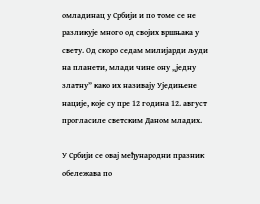омладинац у Србији и по томе се не разликује много од својих вршњака у свету. Од скоро седам милијарди људи на планети, млади чине ону „једну златну” како их називају Уједињене нације, које су пре 12 година 12. август прогласиле светским Даном младих.

У Србији се овај међународни празник обележава по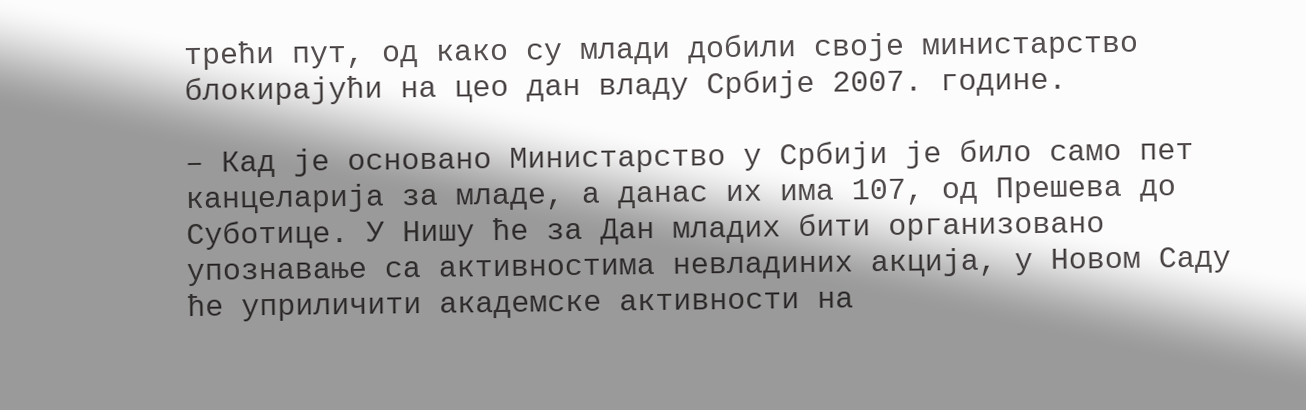трећи пут, од како су млади добили своје министарство блокирајући на цео дан владу Србије 2007. године.

– Кад је основано Министарство у Србији је било само пет канцеларија за младе, а данас их има 107, од Прешева до Суботице. У Нишу ће за Дан младих бити организовано упознавање са активностима невладиних акција, у Новом Саду ће уприличити академске активности на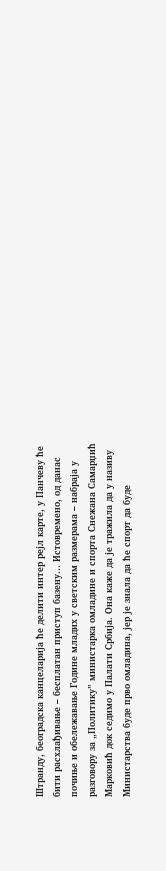Штранду, београдска канцеларија ће делити интер рејл карте, у Панчеву ће бити расхлађивање – бесплатан приступ базену… Истовремено, од данас почиње и обележавање Године младих у светским размерама – набраја у разговору за „Политику” министарка омладине и спорта Снежана Самарџић Марковић док седимо у Палати Србија. Она каже да је тражила да у називу Министарства буде прво омладина, јер је знала да ће спорт да буде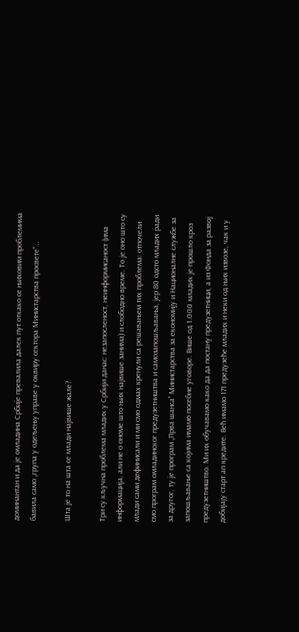доминантан и да је омладина Србије превалила далек пут откако се њиховим проблемима бавила само „група у одељењу управе у оквиру сектора Министарства просвете”…

Шта је то на шта се млади највише жале?

Три су кључна проблема младих у Србији данас: незапосленост, неинформисаност (има информација, али не о ономе што њих највише занима) и слободно време. То је оно што су млади сами дефинисали и ми смо одмах кренули са решавањем тих проблема: отпочели смо програм омладинског предузетништва и самозапошљавања, јер 80 одсто младих ради за другог, ту је програм „Прва шанса” Министарства за економију и Националне службе за запошљавање са којима имамо посебне уговоре. Више од 1.000 младих је прошло кроз предузетништво. Ми их обучавамо како да да постану предузетници, а из Фонда за развој добијају старт ап кредите. Већ имамо 171 предузеће младих и неки од њих извозе, чак и у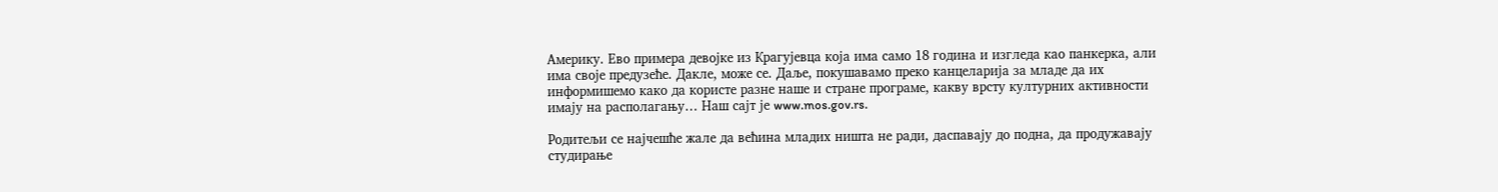Америку. Ево примера девојке из Крагујевца која има само 18 година и изгледа као панкерка, али има своје предузеће. Дакле, може се. Даље, покушавамо преко канцеларија за младе да их информишемо како да користе разне наше и стране програме, какву врсту културних активности имају на располагању… Наш сајт је www.mos.gov.rs.

Родитељи се најчешће жале да већина младих ништа не ради, даспавају до подна, да продужавају студирање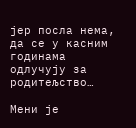јер посла нема, да се у касним годинама одлучују за родитељство…

Мени је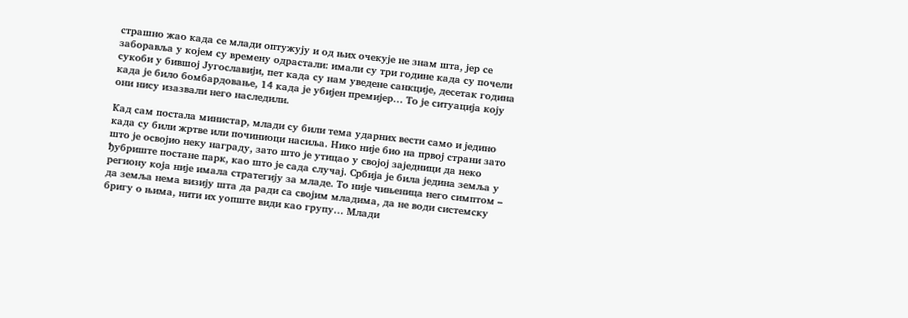страшно жао када се млади оптужују и од њих очекује не знам шта, јер се заборавља у којем су времену одрастали: имали су три године када су почели сукоби у бившој Југославији, пет када су нам уведене санкције, десетак година када је било бомбардовање, 14 када је убијен премијер… То је ситуација коју они нису изазвали него наследили.

Кад сам постала министар, млади су били тема ударних вести само и једино када су били жртве или починиоци насиља. Нико није био на првој страни зато што је освојио неку награду, зато што је утицао у својој заједници да неко ђубриште постане парк, као што је сада случај. Србија је била једина земља у региону која није имала стратегију за младе. То није чињеница него симптом – да земља нема визију шта да ради са својим младима, да не води системску бригу о њима, нити их уопште види као групу… Млади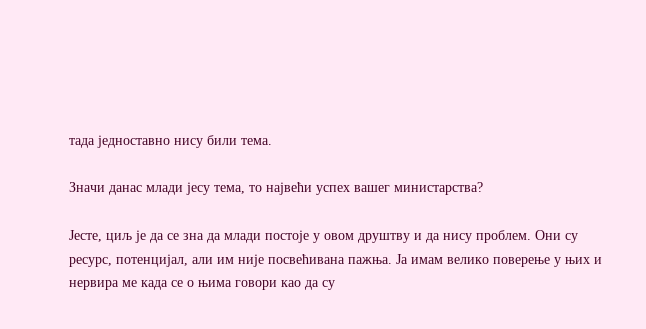тада једноставно нису били тема.

Значи данас млади јесу тема, то највећи успех вашег министарства?

Јесте, циљ је да се зна да млади постоје у овом друштву и да нису проблем. Они су ресурс, потенцијал, али им није посвећивана пажња. Ја имам велико поверење у њих и нервира ме када се о њима говори као да су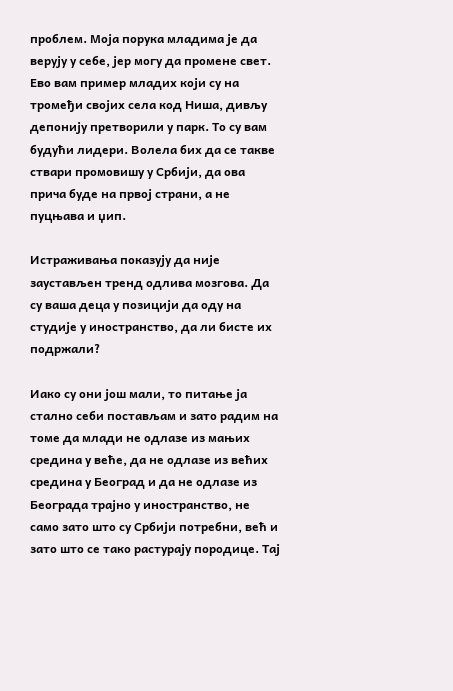проблем. Моја порука младима је да верују у себе, јер могу да промене свет. Ево вам пример младих који су на тромеђи својих села код Ниша, дивљу депонију претворили у парк. То су вам будући лидери. Волела бих да се такве ствари промовишу у Србији, да ова прича буде на првој страни, а не пуцњава и џип.

Истраживања показују да није заустављен тренд одлива мозгова. Да су ваша деца у позицији да оду на студије у иностранство, да ли бисте их подржали?

Иако су они још мали, то питање ја стално себи постављам и зато радим на томе да млади не одлазе из мањих средина у веће, да не одлазе из већих средина у Београд и да не одлазе из Београда трајно у иностранство, не само зато што су Србији потребни, већ и зато што се тако растурају породице. Тај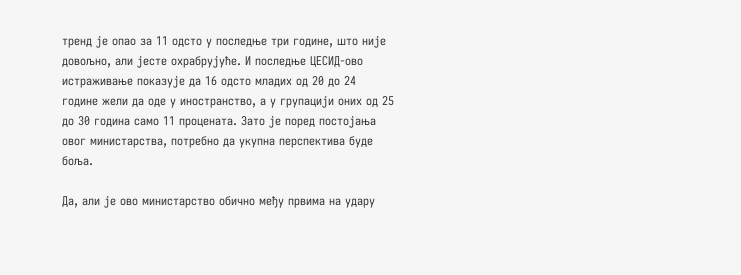тренд је опао за 11 одсто у последње три године, што није довољно, али јесте охрабрујуће. И последње ЦЕСИД-ово истраживање показује да 16 одсто младих од 20 до 24 године жели да оде у иностранство, а у групацији оних од 25 до 30 година само 11 процената. Зато је поред постојања овог министарства, потребно да укупна перспектива буде боља.

Да, али је ово министарство обично међу првима на удару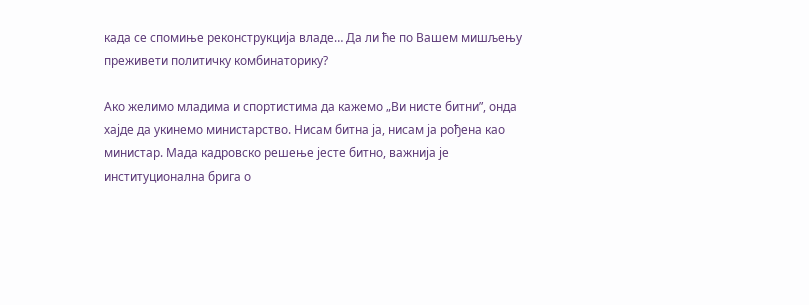када се спомиње реконструкција владе… Да ли ће по Вашем мишљењу преживети политичку комбинаторику?

Ако желимо младима и спортистима да кажемо „Ви нисте битни”, онда хајде да укинемо министарство. Нисам битна ја, нисам ја рођена као министар. Мада кадровско решење јесте битно, важнија је институционална брига о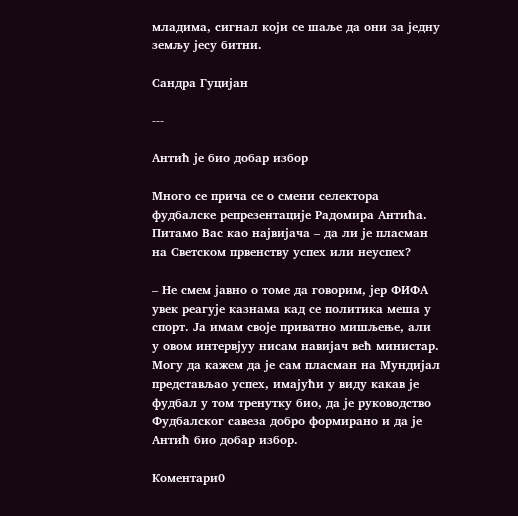младима, сигнал који се шаље да они за једну земљу јесу битни.

Сандра Гуцијан

---

Антић је био добар избор

Много се прича се о смени селектора фудбалске репрезентације Радомира Антића. Питамо Вас као највијача – да ли је пласман на Светском првенству успех или неуспех?

– Не смем јавно о томе да говорим, јер ФИФА увек реагује казнама кад се политика меша у спорт. Ја имам своје приватно мишљење, али у овом интервјуу нисам навијач већ министар. Могу да кажем да је сам пласман на Мундијал представљао успех, имајући у виду какав је фудбал у том тренутку био, да је руководство Фудбалског савеза добро формирано и да је Антић био добар избор.

Коментари0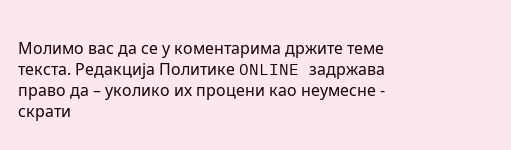Молимо вас да се у коментарима држите теме текста. Редакција Политике ONLINE задржава право да – уколико их процени као неумесне - скрати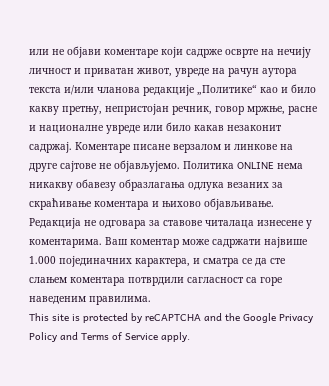или не објави коментаре који садрже осврте на нечију личност и приватан живот, увреде на рачун аутора текста и/или чланова редакције „Политике“ као и било какву претњу, непристојан речник, говор мржње, расне и националне увреде или било какав незаконит садржај. Коментаре писане верзалом и линкове на друге сајтове не објављујемо. Политика ONLINE нема никакву обавезу образлагања одлука везаних за скраћивање коментара и њихово објављивање. Редакција не одговара за ставове читалаца изнесене у коментарима. Ваш коментар може садржати највише 1.000 појединачних карактера, и сматра се да сте слањем коментара потврдили сагласност са горе наведеним правилима.
This site is protected by reCAPTCHA and the Google Privacy Policy and Terms of Service apply.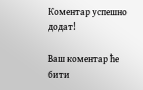Комeнтар успeшно додат!

Ваш комeнтар ћe бити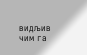видљив чим га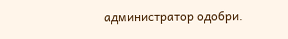администратор одобри.